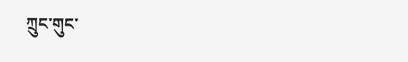ཀྲུང་གུང་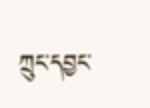ཀྲུང་དབྱང་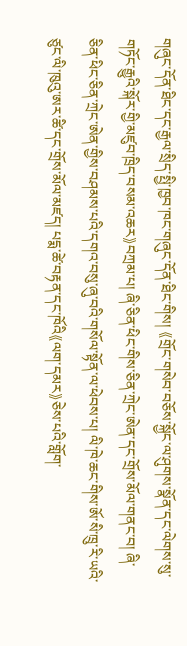གཞུང་དོན་ཐིང་དང་རྒྱལ་སྲིད་སྤྱི་ཁྱབ་ཁང་གཞུང་དོན་ཐིང་གིས། 《གྲོང་གསེབ་བཅོས་སྐྱོང་ལ་ཤུགས་སྣོན་དང་ལེགས་སུ་གཏོང་རྒྱུའི་སྐོར་གྱི་མཛུབ་ཁྲིད་བསམ་འཆར》བཀྲམ་པ། ཞི་ཅིན་ཕིང་གིས་ཅིན་ཀྲེང་ཨེན་དང་གྲོས་མོལ་གནང་བ། ཞི་ཅིན་ཕིང་ཅིན་ཀྲེང་ཨེན་གྱིས་བཤམས་པའི་དགའ་བསུ་ཞུ་བའི་གསོལ་སྟོན་ལ་ཕེབས་པ། ལི་ཁེ་ཆང་གིས་ཨོ་སི་ཁྲུ་རི་ཡའི་ཙུང་ལི་ཁུའུ་ཨར་ཚི་དང་གྲོས་མོལ་མཛད། པདྨ་ཚེ་བརྟན་དང་ཁོའི《ལག་དམར》ཅེས་པའི་གློག་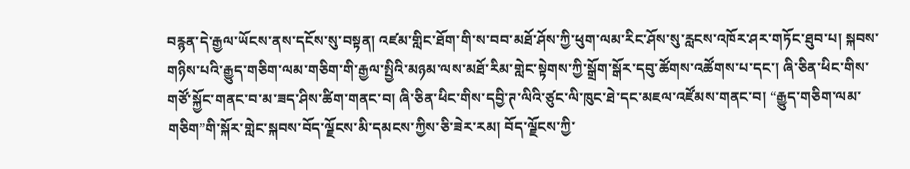བརྙན་དེ་རྒྱལ་ཡོངས་ནས་དངོས་སུ་བསྟན། འཛམ་གླིང་ཐོག་གི་ས་བབ་མཐོ་ཤོས་ཀྱི་ཕུག་ལམ་རིང་ཤོས་སུ་རླངས་འཁོར་ཤར་གཏོང་ཐུབ་པ། སྐབས་གཉིས་པའི་རྒྱུད་གཅིག་ལམ་གཅིག་གི་རྒྱལ་སྤྱིའི་མཉམ་ལས་མཐོ་རིམ་གླེང་སྟེགས་ཀྱི་སྒྲོག་སྒོར་དབུ་ཚོགས་འཚོགས་པ་དང་། ཞི་ཅིན་ཕིང་གིས་གཙོ་སྐྱོང་གནང་བ་མ་ཟད་ཤིས་ཚིག་གནང་བ། ཞི་ཅིན་ཕིང་གིས་དབྱི་ཊ་ལིའི་ཙུང་ལི་ཁུང་ཐེ་དང་མཇལ་འཛོམས་གནང་བ། “རྒྱུད་གཅིག་ལམ་གཅིག”གི་སྐོར་གླེང་སྐབས་བོད་ལྗོངས་མི་དམངས་ཀྱིས་ཅི་ཟེར་རམ། བོད་ལྗོངས་ཀྱི་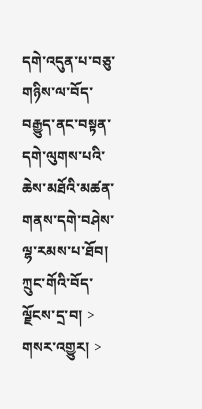དགེ་འདུན་པ་བཅུ་གཉིས་ལ་བོད་བརྒྱུད་ནང་བསྟན་དགེ་ལུགས་པའི་ཆེས་མཐོའི་མཚན་གནས་དགེ་བཤེས་ལྷ་རམས་པ་ཐོབ།
ཀྲུང་གོའི་བོད་ལྗོངས་དྲ་བ། > གསར་འགྱུར། >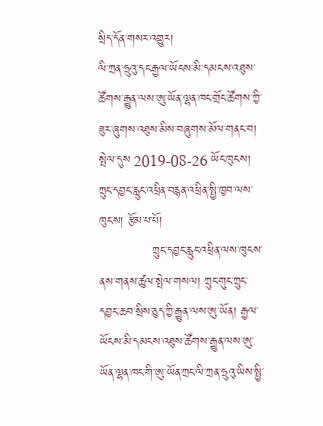སྲིད་དོན་གསར་འགྱུར།
ལི་ཀྲན་ཧྲུའུ་དང་རྒྱལ་ཡོངས་མི་དམངས་འཐུས་ཚོགས་རྒྱུན་ལས་ཨུ་ཡོན་ལྷན་ཁང་གྲོང་ཚོགས་ཀྱི་ཟུར་ཞུགས་འཐུས་མིས་བཞུགས་མོལ་གནང་བ།
སྤེལ་དུས 2019-08-26 ཡོང་ཁུངས། ཀྲུང་དབྱང་རླུང་འཕྲིན་བརྙན་འཕྲིན་སྤྱི་ཁྱབ་ལས་ཁུངས། རྩོམ་པ་པོ།
             ཀྲུང་དབྱང་རླུང་འཕྲིན་ལས་ཁུངས་ནས་གནས་ཚུལ་སྤེལ་གསལ། ཀྲུང་གུང་ཀྲུང་དབྱང་ཆབ་སྲིས་ཅུད་ཀྱི་རྒྱུན་ལས་ཨུ་ཡོན། རྒྱལ་ཡོངས་མི་དམངས་འཐུས་ཚོགས་རྒྱུན་ལས་ཨུ་ཡོན་ལྷན་ཁང་གི་ཨུ་ཡོན་ཀྲང་ལི་ཀྲན་ཧྲུའུ་ཡིས་སྤྱི་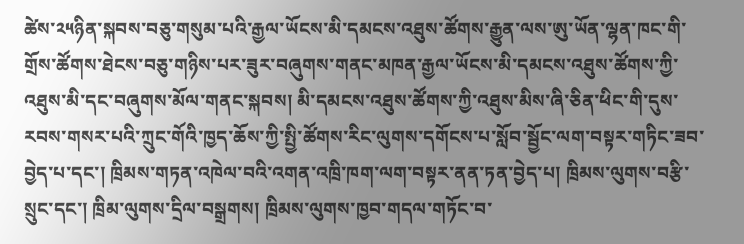ཚེས་༢༥ཉིན་སྐབས་བཅུ་གསུམ་པའི་རྒྱལ་ཡོངས་མི་དམངས་འཐུས་ཚོགས་རྒྱུན་ལས་ཨུ་ཡོན་ལྷན་ཁང་གི་གྲོས་ཚོགས་ཐེངས་བཅུ་གཉིས་པར་ཟུར་བཞུགས་གནང་མཁན་རྒྱལ་ཡོངས་མི་དམངས་འཐུས་ཚོགས་ཀྱི་འཐུས་མི་དང་བཞུགས་མོལ་གནང་སྐབས། མི་དམངས་འཐུས་ཚོགས་ཀྱི་འཐུས་མིས་ཞི་ཅིན་ཕིང་གི་དུས་རབས་གསར་པའི་ཀྲུང་གོའི་ཁྱད་ཆོས་ཀྱི་སྤྱི་ཚོགས་རིང་ལུགས་དགོངས་པ་སློབ་སྦྱོང་ལག་བསྟར་གཏིང་ཟབ་བྱེད་པ་དང་། ཁྲིམས་གཏན་འཁེལ་བའི་འགན་འཁྲི་ཁག་ལག་བསྟར་ནན་ཏན་བྱེད་པ། ཁྲིམས་ལུགས་བརྩི་སྲུང་དང་། ཁྲིམ་ལུགས་དྲིལ་བསྒྲགས། ཁྲིམས་ལུགས་ཁྱབ་གདལ་གཏོང་བ་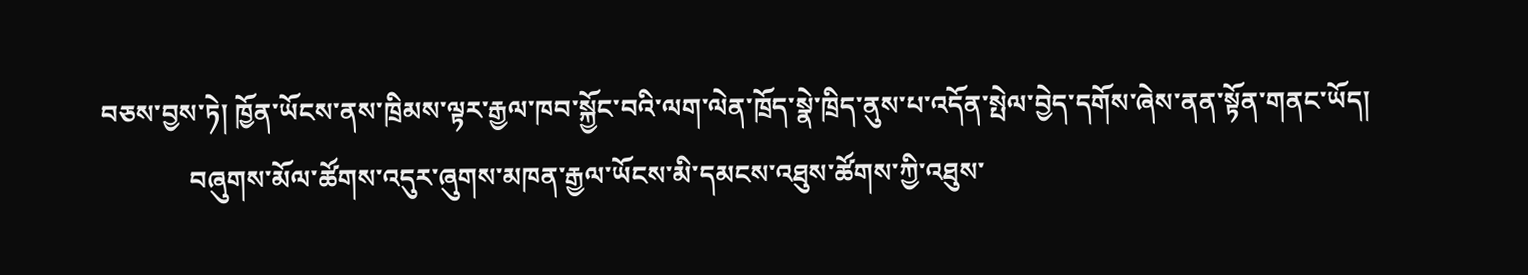བཅས་བྱས་ཏེ། ཁྱོན་ཡོངས་ནས་ཁྲིམས་ལྟར་རྒྱལ་ཁབ་སྐྱོང་བའི་ལག་ལེན་ཁྲོད་སྣེ་ཁྲིད་ནུས་པ་འདོན་སྤེལ་བྱེད་དགོས་ཞེས་ནན་སྟོན་གནང་ཡོད།
             བཞུགས་མོལ་ཚོགས་འདུར་ཞུགས་མཁན་རྒྱལ་ཡོངས་མི་དམངས་འཐུས་ཚོགས་ཀྱི་འཐུས་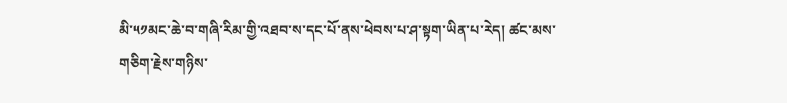མི་༥༡མང་ཆེ་བ་གཞི་རིམ་གྱི་འཐབ་ས་དང་པོ་ནས་ཕེབས་པ་ཤ་སྟག་ཡིན་པ་རེད། ཚང་མས་གཅིག་རྗེས་གཉིས་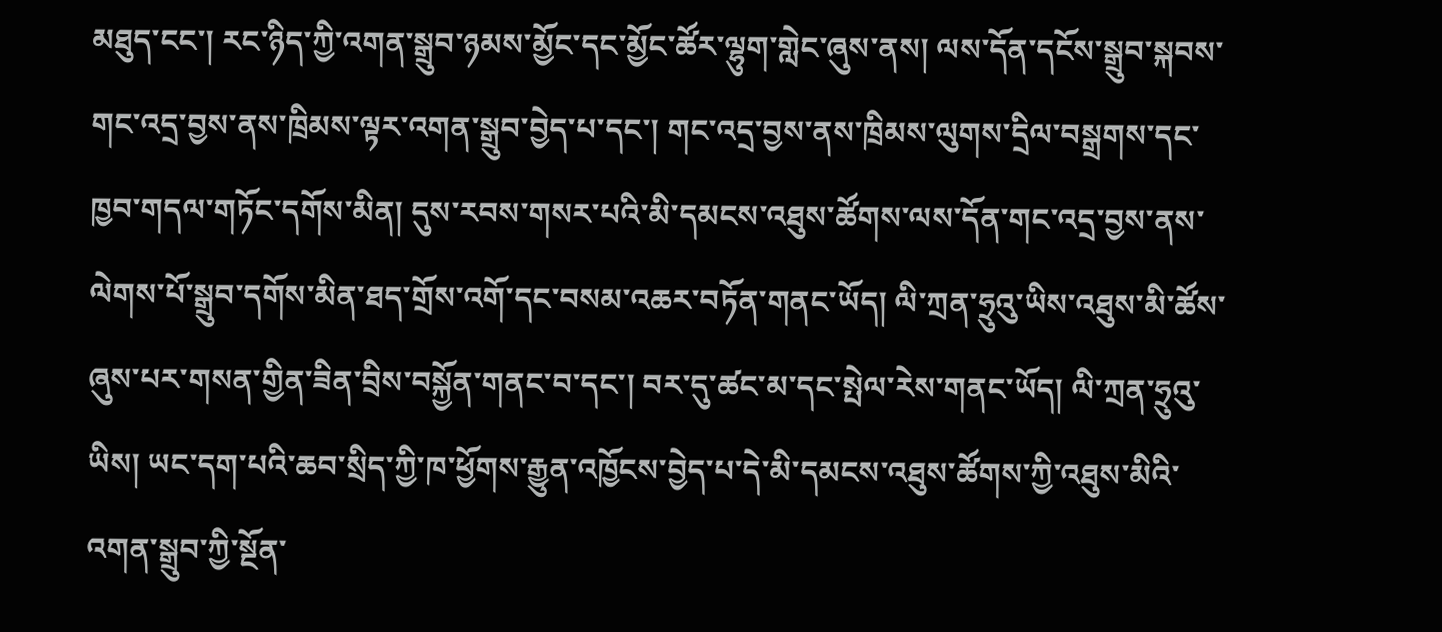མཐུད་ངང་། རང་ཉིད་ཀྱི་འགན་སྒྲུབ་ཉམས་མྱོང་དང་མྱོང་ཚོར་ལྷུག་གླེང་ཞུས་ནས། ལས་དོན་དངོས་སྒྲུབ་སྐབས་གང་འདྲ་བྱས་ནས་ཁྲིམས་ལྟར་འགན་སྒྲུབ་བྱེད་པ་དང་། གང་འདྲ་བྱས་ནས་ཁྲིམས་ལུགས་དྲིལ་བསྒྲགས་དང་ཁྱབ་གདལ་གཏོང་དགོས་མིན། དུས་རབས་གསར་པའི་མི་དམངས་འཐུས་ཚོགས་ལས་དོན་གང་འདྲ་བྱས་ནས་ལེགས་པོ་སྒྲུབ་དགོས་མིན་ཐད་གྲོས་འགོ་དང་བསམ་འཆར་བཏོན་གནང་ཡོད། ལི་ཀྲན་ཧྲུའུ་ཡིས་འཐུས་མི་ཚོས་ཞུས་པར་གསན་གྱིན་ཟིན་བྲིས་བསྐྱོན་གནང་བ་དང་། བར་དུ་ཚང་མ་དང་སྤེལ་རེས་གནང་ཡོད། ལི་ཀྲན་ཧྲུའུ་ཡིས། ཡང་དག་པའི་ཆབ་སྲིད་ཀྱི་ཁ་ཕྱོགས་རྒྱུན་འཁྱོངས་བྱེད་པ་དེ་མི་དམངས་འཐུས་ཚོགས་ཀྱི་འཐུས་མིའི་འགན་སྒྲུབ་ཀྱི་སྔོན་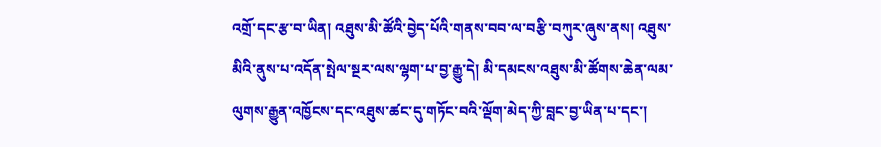འགྲོ་དང་རྩ་བ་ཡིན། འཐུས་མི་ཚོའི་བྱེད་པོའི་གནས་བབ་ལ་བརྩི་བཀུར་ཞུས་ནས། འཐུས་མིའི་ནུས་པ་འདོན་སྤེལ་སྔར་ལས་ལྷག་པ་བྱ་རྒྱུ་དེ། མི་དམངས་འཐུས་མི་ཚོགས་ཆེན་ལམ་ལུགས་རྒྱུན་འཁྱོངས་དང་འཐུས་ཚང་དུ་གཏོང་བའི་ལྡོག་མེད་ཀྱི་བླང་བྱ་ཡིན་པ་དང་།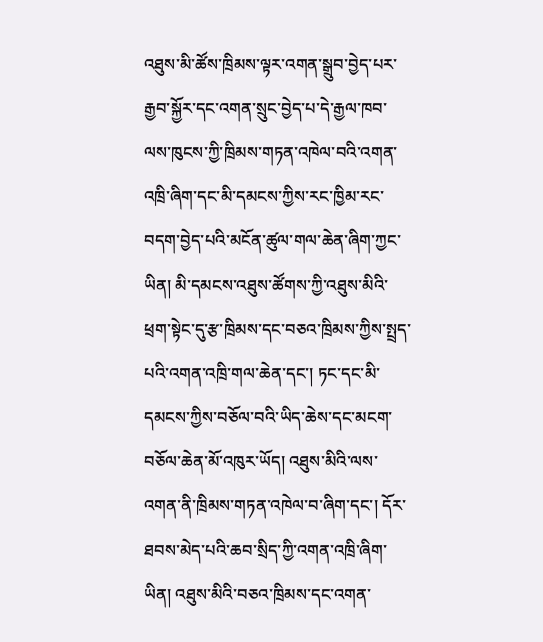འཐུས་མི་ཚོས་ཁྲིམས་ལྟར་འགན་སྒྲུབ་བྱེད་པར་རྒྱབ་སྐྱོར་དང་འགན་སྲུང་བྱེད་པ་དེ་རྒྱལ་ཁབ་ལས་ཁུངས་ཀྱི་ཁྲིམས་གཏན་འཁེལ་བའི་འགན་འཁྲི་ཞིག་དང་མི་དམངས་ཀྱིས་རང་ཁྱིམ་རང་བདག་བྱེད་པའི་མངོན་ཚུལ་གལ་ཆེན་ཞིག་ཀྱང་ཡིན། མི་དམངས་འཐུས་ཚོགས་ཀྱི་འཐུས་མིའི་ཕྲག་སྟེང་དུ་རྩ་ཁྲིམས་དང་བཅའ་ཁྲིམས་ཀྱིས་སྤྲད་པའི་འགན་འཁྲི་གལ་ཆེན་དང་། ཏང་དང་མི་དམངས་ཀྱིས་བཅོལ་བའི་ཡིད་ཆེས་དང་མངག་བཅོལ་ཆེན་མོ་འཁུར་ཡོད། འཐུས་མིའི་ལས་འགན་ནི་ཁྲིམས་གཏན་འཁེལ་བ་ཞིག་དང་། དོར་ཐབས་མེད་པའི་ཆབ་སྲིད་ཀྱི་འགན་འཁྲི་ཞིག་ཡིན། འཐུས་མིའི་བཅའ་ཁྲིམས་དང་འགན་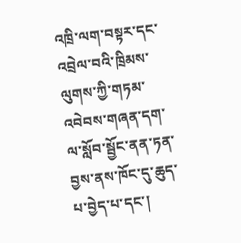འཁྲི་ལག་བསྟར་དང་འབྲེལ་བའི་ཁྲིམས་ལུགས་ཀྱི་གཏམ་འབེབས་གཞན་དག་ལ་སློབ་སྦྱོང་ནན་ཏན་བྱས་ནས་ཁོང་དུ་ཆུད་པ་བྱེད་པ་དང་།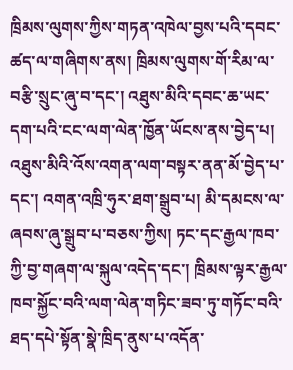ཁྲིམས་ལུགས་ཀྱིས་གཏན་འཁེལ་བྱས་པའི་དབང་ཚད་ལ་གཞིགས་ནས། ཁྲིམས་ལུགས་གོ་རིམ་ལ་བརྩི་སྲུང་ཞུ་བ་དང་། འཐུས་མིའི་དབང་ཆ་ཡང་དག་པའི་ངང་ལག་ལེན་ཁྱོན་ཡོངས་ནས་བྱེད་པ། འཐུས་མིའི་འོས་འགན་ལག་བསྟར་ནན་མོ་བྱེད་པ་དང་། འགན་འཁྲི་ཧུར་ཐག་སྒྲུབ་པ། མི་དམངས་ལ་ཞབས་ཞུ་སྒྲུབ་པ་བཅས་ཀྱིས། ཏང་དང་རྒྱལ་ཁབ་ཀྱི་བྱ་གཞག་ལ་སྐུལ་འདེད་དང་། ཁྲིམས་ལྟར་རྒྱལ་ཁབ་སྐྱོང་བའི་ལག་ལེན་གཏིང་ཟབ་ཏུ་གཏོང་བའི་ཐད་དཔེ་སྟོན་སྣེ་ཁྲིད་ནུས་པ་འདོན་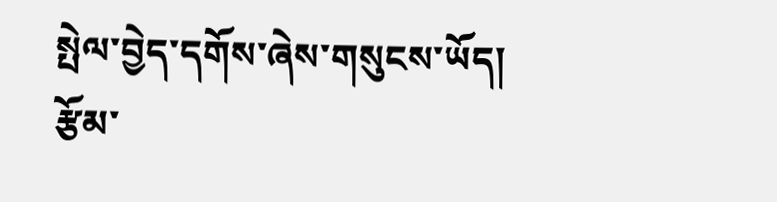སྤེལ་བྱེད་དགོས་ཞེས་གསུངས་ཡོད།
རྩོམ་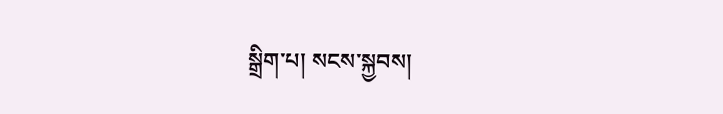སྒྲིག་པ། སངས་སྐྱབས།